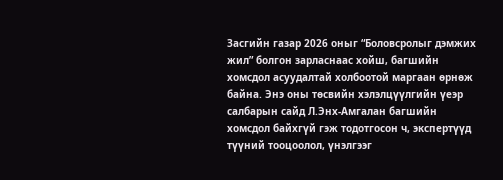Засгийн газар 2026 оныг “Боловсролыг дэмжих жил” болгон зарласнаас хойш, багшийн хомсдол асуудалтай холбоотой маргаан өрнөж байна. Энэ оны төсвийн хэлэлцүүлгийн үеэр салбарын сайд Л.Энх-Амгалан багшийн хомсдол байхгүй гэж тодотгосон ч, экспертүүд түүний тооцоолол, үнэлгээг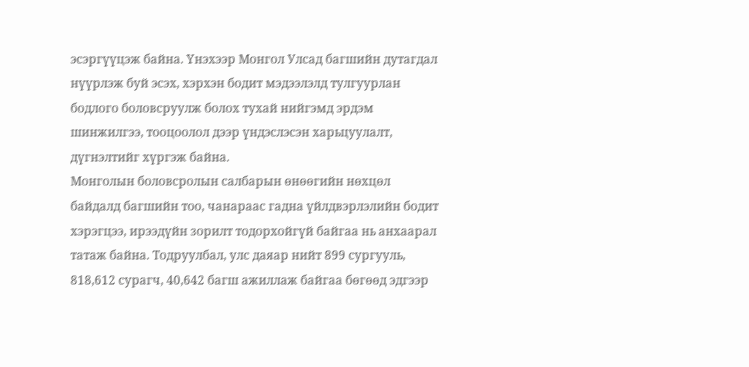эсэргүүцэж байна. Үнэхээр Монгол Улсад багшийн дутагдал нүүрлэж буй эсэх, хэрхэн бодит мэдээлэлд тулгуурлан бодлого боловсруулж болох тухай нийгэмд эрдэм шинжилгээ, тооцоолол дээр үндэслэсэн харьцуулалт, дүгнэлтийг хүргэж байна.
Монголын боловсролын салбарын өнөөгийн нөхцөл байдалд багшийн тоо, чанараас гадна үйлдвэрлэлийн бодит хэрэгцээ, ирээдүйн зорилт тодорхойгүй байгаа нь анхаарал татаж байна. Тодруулбал, улс даяар нийт 899 сургууль, 818,612 сурагч, 40,642 багш ажиллаж байгаа бөгөөд эдгээр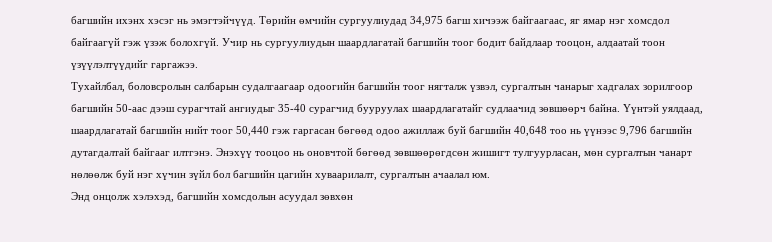багшийн ихэнх хэсэг нь эмэгтэйчүүд. Төрийн өмчийн сургуулиудад 34,975 багш хичээж байгаагаас, яг ямар нэг хомсдол байгаагүй гэж үзэж болохгүй. Учир нь сургуулиудын шаардлагатай багшийн тоог бодит байдлаар тооцон, алдаатай тоон үзүүлэлтүүдийг гаргажээ.
Тухайлбал, боловсролын салбарын судалгаагаар одоогийн багшийн тоог нягталж үзвэл, сургалтын чанарыг хадгалах зорилгоор багшийн 50-аас дээш сурагчтай ангиудыг 35-40 сурагчид бууруулах шаардлагатайг судлаачид зөвшөөрч байна. Үүнтэй уялдаад, шаардлагатай багшийн нийт тоог 50,440 гэж гаргасан бөгөөд одоо ажиллаж буй багшийн 40,648 тоо нь үүнээс 9,796 багшийн дутагдалтай байгааг илтгэнэ. Энэхүү тооцоо нь оновчтой бөгөөд зөвшөөрөгдсөн жишигт тулгуурласан, мөн сургалтын чанарт нөлөөлж буй нэг хүчин зүйл бол багшийн цагийн хуваарилалт, сургалтын ачаалал юм.
Энд онцолж хэлэхэд, багшийн хомсдолын асуудал зөвхөн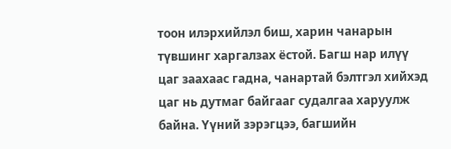тоон илэрхийлэл биш, харин чанарын түвшинг харгалзах ёстой. Багш нар илүү цаг заахаас гадна, чанартай бэлтгэл хийхэд цаг нь дутмаг байгааг судалгаа харуулж байна. Үүний зэрэгцээ, багшийн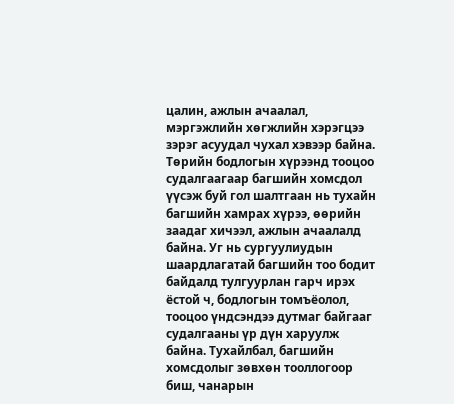цалин, ажлын ачаалал, мэргэжлийн хөгжлийн хэрэгцээ зэрэг асуудал чухал хэвээр байна.
Төрийн бодлогын хүрээнд тооцоо судалгаагаар багшийн хомсдол үүсэж буй гол шалтгаан нь тухайн багшийн хамрах хүрээ, өөрийн заадаг хичээл, ажлын ачаалалд байна. Уг нь сургуулиудын шаардлагатай багшийн тоо бодит байдалд тулгуурлан гарч ирэх ёстой ч, бодлогын томъёолол, тооцоо үндсэндээ дутмаг байгааг судалгааны үр дүн харуулж байна. Тухайлбал, багшийн хомсдолыг зөвхөн тооллогоор биш, чанарын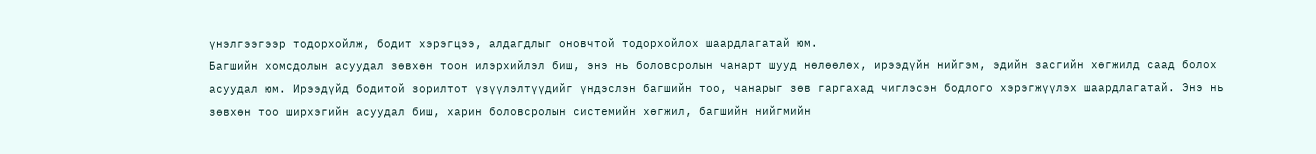үнэлгээгээр тодорхойлж, бодит хэрэгцээ, алдагдлыг оновчтой тодорхойлох шаардлагатай юм.
Багшийн хомсдолын асуудал зөвхөн тоон илэрхийлэл биш, энэ нь боловсролын чанарт шууд нөлөөлөх, ирээдүйн нийгэм, эдийн засгийн хөгжилд саад болох асуудал юм. Ирээдүйд бодитой зорилтот үзүүлэлтүүдийг үндэслэн багшийн тоо, чанарыг зөв гаргахад чиглэсэн бодлого хэрэгжүүлэх шаардлагатай. Энэ нь зөвхөн тоо ширхэгийн асуудал биш, харин боловсролын системийн хөгжил, багшийн нийгмийн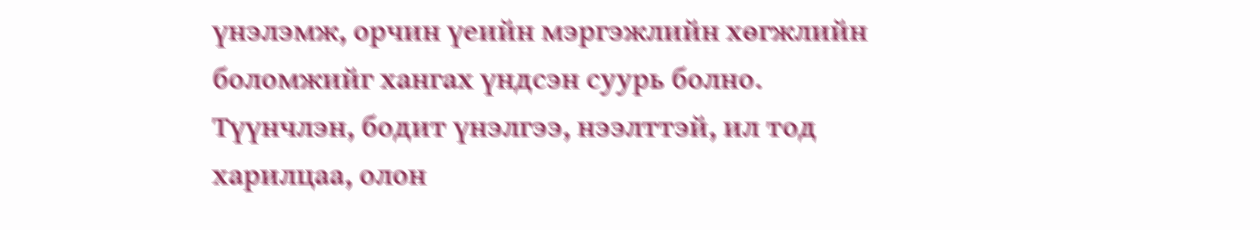үнэлэмж, орчин үеийн мэргэжлийн хөгжлийн боломжийг хангах үндсэн суурь болно. Түүнчлэн, бодит үнэлгээ, нээлттэй, ил тод харилцаа, олон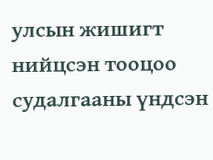улсын жишигт нийцсэн тооцоо судалгааны үндсэн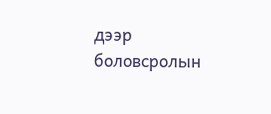дээр боловсролын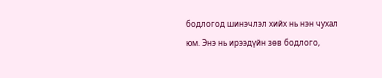бодлогод шинэчлэл хийх нь нэн чухал юм. Энэ нь ирээдүйн зөв бодлого,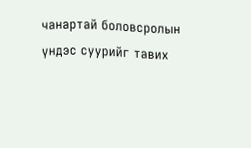чанартай боловсролын үндэс суурийг тавих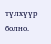түлхүүр болно.